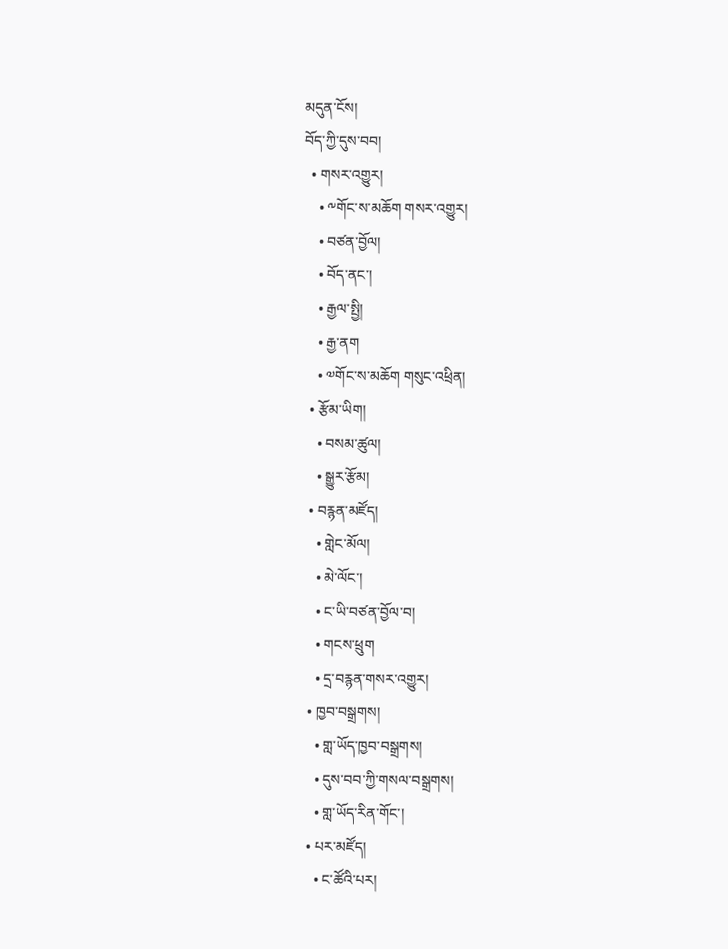མདུན་ངོས།
བོད་ཀྱི་དུས་བབ།
  • གསར་འགྱུར།
    • ༸གོང་ས་མཆོག གསར་འགྱུར།
    • བཙན་བྱོལ།
    • བོད་ནང་།
    • རྒྱལ་སྤྱི།
    • རྒྱ་ནག
    • ༧གོང་ས་མཆོག གསུང་འཕྲིན།
  • རྩོམ་ཡིག།
    • བསམ་ཚུལ།
    • སྒྱུར་རྩོམ།
  • བརྙན་མཛོད།
    • གླེང་མོལ།
    • མེ་ལོང་།
    • ང་ཡི་བཙན་བྱོལ་བ།
    • གངས་ཕྲུག
    • དྲ་བརྙན་གསར་འགྱུར།
  • ཁྱབ་བསྒྲགས།
    • གླ་ཡོད་ཁྱབ་བསྒྲགས།
    • དུས་བབ་ཀྱི་གསལ་བསྒྲགས།
    • གླ་ཡོད་རིན་གོང་།
  • པར་མཛོད།
    • ང་ཚོའི་པར།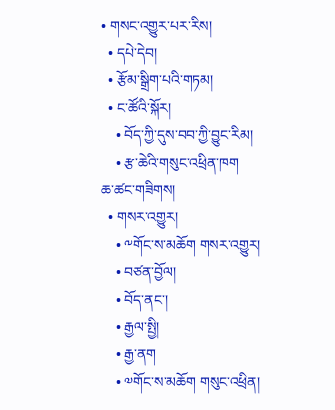• གསང་འགྱུར་པར་རིས།
  • དཔེ་དེབ།
  • རྩོམ་སྒྲིག་པའི་གཏམ།
  • ང་ཚོའི་སྐོར།
    • བོད་ཀྱི་དུས་བབ་ཀྱི་བྱུང་རིམ།
    • རྩ་ཆེའི་གསུང་འཕྲིན་ཁག
ཆ་ཚང་གཟིགས།
  • གསར་འགྱུར།
    • ༸གོང་ས་མཆོག གསར་འགྱུར།
    • བཙན་བྱོལ།
    • བོད་ནང་།
    • རྒྱལ་སྤྱི།
    • རྒྱ་ནག
    • ༧གོང་ས་མཆོག གསུང་འཕྲིན།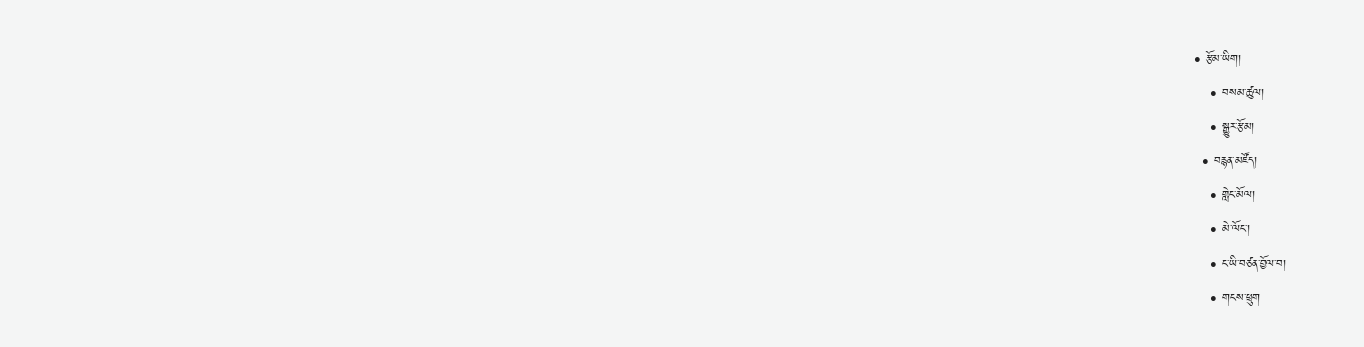• རྩོམ་ཡིག།
    • བསམ་ཚུལ།
    • སྒྱུར་རྩོམ།
  • བརྙན་མཛོད།
    • གླེང་མོལ།
    • མེ་ལོང་།
    • ང་ཡི་བཙན་བྱོལ་བ།
    • གངས་ཕྲུག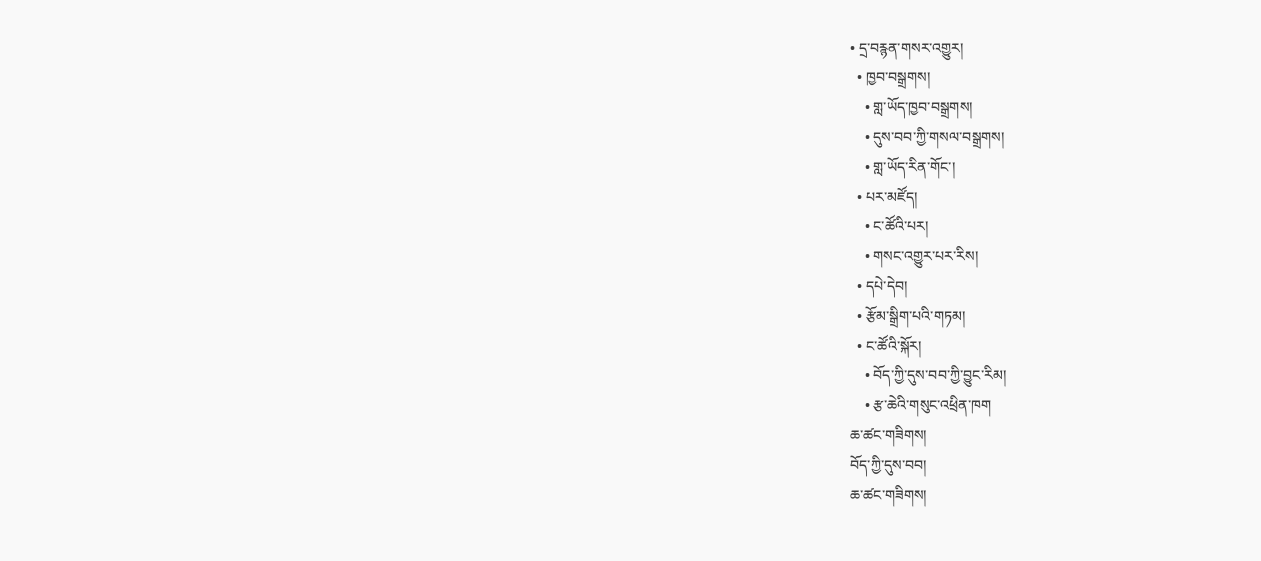• དྲ་བརྙན་གསར་འགྱུར།
  • ཁྱབ་བསྒྲགས།
    • གླ་ཡོད་ཁྱབ་བསྒྲགས།
    • དུས་བབ་ཀྱི་གསལ་བསྒྲགས།
    • གླ་ཡོད་རིན་གོང་།
  • པར་མཛོད།
    • ང་ཚོའི་པར།
    • གསང་འགྱུར་པར་རིས།
  • དཔེ་དེབ།
  • རྩོམ་སྒྲིག་པའི་གཏམ།
  • ང་ཚོའི་སྐོར།
    • བོད་ཀྱི་དུས་བབ་ཀྱི་བྱུང་རིམ།
    • རྩ་ཆེའི་གསུང་འཕྲིན་ཁག
ཆ་ཚང་གཟིགས།
བོད་ཀྱི་དུས་བབ།
ཆ་ཚང་གཟིགས།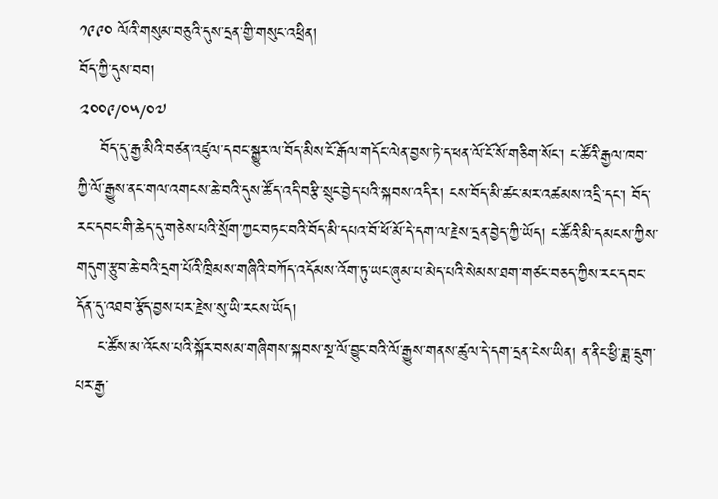༡༩༩༠ ལོའི་གསུམ་བཅུའི་དུས་དྲན་གྱི་གསུང་འཕྲིན།
བོད་ཀྱི་དུས་བབ།
༢༠༠༩/༠༥/༠༧
    བོད་དུ་རྒྱ་མིའི་བཙན་འཛུལ་དབང་སྒྱུར་ལ་བོད་མིས་ངོ་རྒོལ་གདོང་ལེན་བྱས་ཏེ་ད་ཕན་ལོ་ངོ་སོ་གཅིག་སོང་། ང་ཚོའི་རྒྱལ་ཁབ་ཀྱི་ལོ་རྒྱུས་ནང་གལ་འགངས་ཆེ་བའི་དུས་ཚོད་འདི་བརྩི་སྲུང་བྱེད་པའི་སྐབས་འདིར། ངས་བོད་མི་ཚང་མར་འཚམས་འདྲི་དང་། བོད་རང་དབང་གི་ཆེད་དུ་གཅེས་པའི་སྲོག་ཀྱང་བཏང་བའི་བོད་མི་དཔའ་བོ་ཕོ་མོ་དེ་དག་ལ་རྗེས་དྲན་བྱེད་ཀྱི་ཡོད། ང་ཚོའི་མི་དམངས་ཀྱིས་གདུག་རྩུབ་ཆེ་བའི་དྲག་པོའི་ཁྲིམས་གཞིའི་བཀོད་འདོམས་འོག་ཏུ་ཡང་ཞུམ་པ་མེད་པའི་སེམས་ཐག་གཙང་བཅད་ཀྱིས་རང་དབང་དོན་དུ་འཐབ་རྩོད་བྱས་པར་རྗེས་སུ་ཡི་རངས་ཡོད།
    ང་ཚོས་མ་འོངས་པའི་སྐོར་བསམ་གཞིགས་སྐབས་སྔ་ལོ་བྱུང་བའི་ལོ་རྒྱུས་གནས་ཚུལ་དེ་དག་དྲན་ངེས་ཡིན། ན་ནིང་ཕྱི་ཟླ་དྲུག་པར་རྒྱ་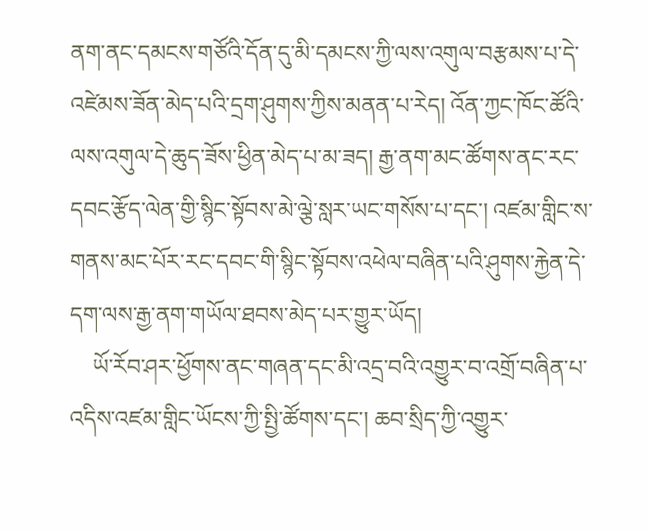ནག་ནང་དམངས་གཙོའི་དོན་དུ་མི་དམངས་ཀྱི་ལས་འགུལ་བརྩམས་པ་དེ་འཛེམས་ཟོན་མེད་པའི་དྲག་ཤུགས་ཀྱིས་མནན་པ་རེད། འོན་ཀྱང་ཁོང་ཚོའི་ལས་འགུལ་དེ་ཆུད་ཟོས་ཕྱིན་མེད་པ་མ་ཟད། རྒྱ་ནག་མང་ཚོགས་ནང་རང་དབང་རྩོད་ལེན་གྱི་སྙིང་སྟོབས་མེ་ལྕེ་སླར་ཡང་གསོས་པ་དང་། འཛམ་གླིང་ས་གནས་མང་པོར་རང་དབང་གི་སྙིང་སྟོབས་འཕེལ་བཞིན་པའི་ཤུགས་རྐྱེན་དེ་དག་ལས་རྒྱ་ནག་གཡོལ་ཐབས་མེད་པར་གྱུར་ཡོད།
    ཡོ་རོབ་ཤར་ཕྱོགས་ནང་གཞན་དང་མི་འདྲ་བའི་འགྱུར་བ་འགྲོ་བཞིན་པ་འདིས་འཛམ་གླིང་ཡོངས་ཀྱི་སྤྱི་ཚོགས་དང་། ཆབ་སྲིད་ཀྱི་འགྱུར་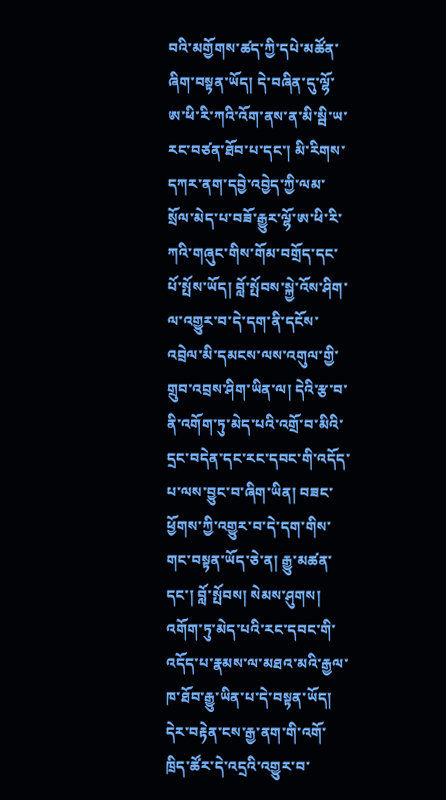བའི་མགྱོགས་ཚད་ཀྱི་དཔེ་མཚོན་ཞིག་བསྟན་ཡོད། དེ་བཞིན་དུ་ལྷོ་ཨ་ཕི་རི་ཀའི་འོག་ནས་ན་མི་སྦི་ཡ་རང་བཙན་ཐོབ་པ་དང་། མི་རིགས་དཀར་ནག་དབྱེ་འབྱེད་ཀྱི་ལམ་སྲོལ་མེད་པ་བཟོ་རྒྱུར་ལྷོ་ཨ་ཕི་རི་ཀའི་གཞུང་གིས་གོམ་བགྲོད་དང་པོ་སྤོས་ཡོད། བློ་སྤོབས་སྐྱེ་འོས་ཤིག་ལ་འགྱུར་བ་དེ་དག་ནི་དངོས་འབྲེལ་མི་དམངས་ལས་འགུལ་གྱི་གྲུབ་འབྲས་ཤིག་ཡིན་ལ། དེའི་རྩ་བ་ནི་འགོག་ཏུ་མེད་པའི་འགྲོ་བ་མིའི་དྲང་བདེན་དང་རང་དབང་གི་འདོད་པ་ལས་བྱུང་བ་ཞིག་ཡིན། བཟང་ཕྱོགས་ཀྱི་འགྱུར་བ་དེ་དག་གིས་གང་བསྟན་ཡོད་ཅེ་ན། རྒྱུ་མཚན་དང་། བློ་སྤོབས། སེམས་ཤུགས། འགོག་ཏུ་མེད་པའི་རང་དབང་གི་འདོད་པ་རྣམས་ལ་མཐའ་མའི་རྒྱལ་ཁ་ཐོབ་རྒྱུ་ཡིན་པ་དེ་བསྟན་ཡོད། དེར་བརྟེན་ངས་རྒྱ་ནག་གི་འགོ་ཁྲིད་ཚོར་དེ་འདྲའི་འགྱུར་བ་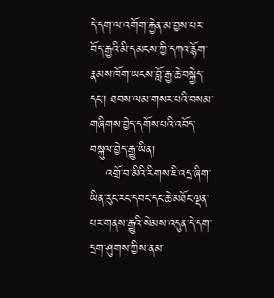དེ་དག་ལ་འགོག་རྐྱེན་མ་བྱས་པར་བོད་རྒྱའི་མི་དམངས་ཀྱི་དཀའ་རྙོག་རྣམས་ཁོག་ཡངས་བློ་རྒྱ་ཆེ་བསྐྱེད་དང་། ཐབས་ལམ་གསར་པའི་བསམ་གཞིགས་བྱེད་དགོས་པའི་འབོད་བསྐུལ་བྱེད་རྒྱུ་ཡིན།
    འགྲོ་བ་མིའི་རིགས་ཇི་འདྲ་ཞིག་ཡིན་རུང་རང་དབང་དང་ཆེ་མཐོང་ལྡན་པར་གནས་རྒྱུའི་སེམས་འདུན་དེ་དག་དྲག་ཤུགས་ཀྱིས་ནམ་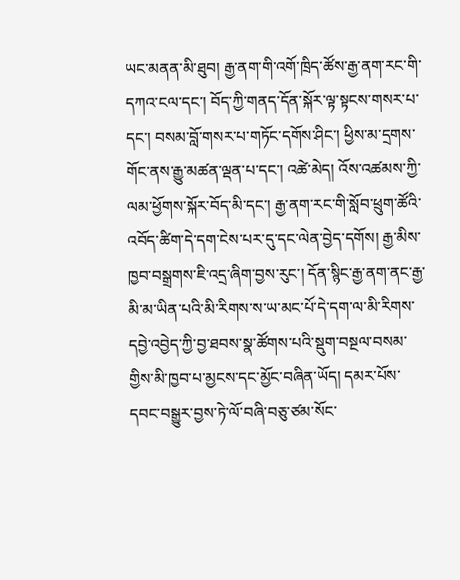ཡང་མནན་མི་ཐུབ། རྒྱ་ནག་གི་འགོ་ཁྲིད་ཚོས་རྒྱ་ནག་རང་གི་དཀའ་ངལ་དང་། བོད་ཀྱི་གནད་དོན་སྐོར་ལྟ་སྟངས་གསར་པ་དང་། བསམ་བློ་གསར་པ་གཏོང་དགོས་ཤིང་། ཕྱིས་མ་དྲགས་གོང་ནས་རྒྱུ་མཚན་ལྡན་པ་དང་། འཚེ་མེད། འོས་འཚམས་ཀྱི་ལམ་ཕྱོགས་སྐོར་བོད་མི་དང་། རྒྱ་ནག་རང་གི་སློབ་ཕྲུག་ཚོའི་འབོད་ཚིག་དེ་དག་ངེས་པར་དུ་དང་ལེན་བྱེད་དགོས། རྒྱ་མིས་ཁྱབ་བསྒྲགས་ཇི་འདྲ་ཞིག་བྱས་རུང་། དོན་སྙིང་རྒྱ་ནག་ནང་རྒྱ་མི་མ་ཡིན་པའི་མི་རིགས་ས་ཡ་མང་པོ་དེ་དག་ལ་མི་རིགས་དབྱེ་འབྱེད་ཀྱི་བྱ་ཐབས་སྣ་ཚོགས་པའི་སྡུག་བསྔལ་བསམ་གྱིས་མི་ཁྱབ་པ་མྱངས་དང་མྱོང་བཞིན་ཡོད། དམར་པོས་དབང་བསྒྱུར་བྱས་ཏེ་ལོ་བཞི་བཅུ་ཙམ་སོང་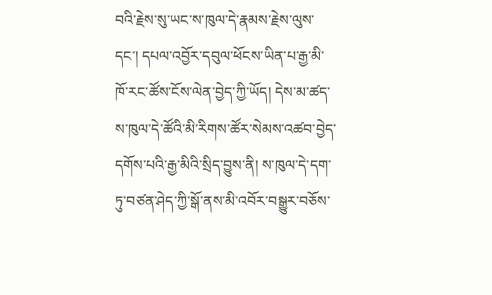བའི་རྗེས་སུ་ཡང་ས་ཁུལ་དེ་རྣམས་རྗེས་ལུས་དང་། དཔལ་འབྱོར་དབུལ་ཕོངས་ཡིན་པ་རྒྱ་མི་ཁོ་རང་ཚོས་ངོས་ལེན་བྱེད་ཀྱི་ཡོད། དེས་མ་ཚད་ས་ཁུལ་དེ་ཚོའི་མི་རིགས་ཚོར་སེམས་འཚབ་བྱེད་དགོས་པའི་རྒྱ་མིའི་སྲིད་བྱུས་ནི། ས་ཁུལ་དེ་དག་ཏུ་བཙན་ཤེད་ཀྱི་སྒོ་ནས་མི་འབོར་བསྒྱུར་བཅོས་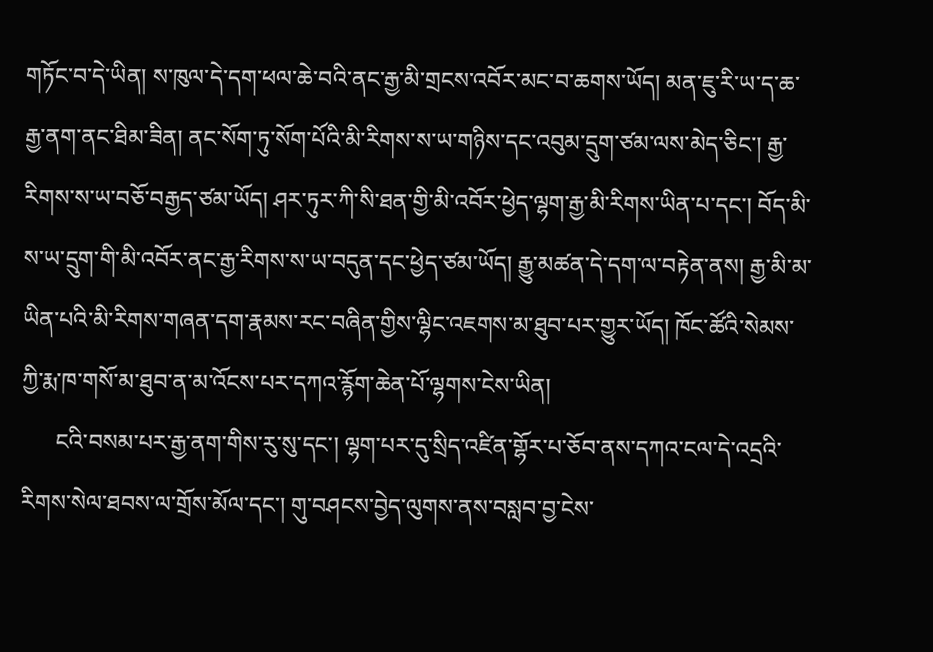གཏོང་བ་དེ་ཡིན། ས་ཁུལ་དེ་དག་ཕལ་ཆེ་བའི་ནང་རྒྱ་མི་གྲངས་འབོར་མང་བ་ཆགས་ཡོད། མན་ཇུ་རི་ཡ་ད་ཆ་རྒྱ་ནག་ནང་ཐིམ་ཟིན། ནང་སོག་ཏུ་སོག་པོའི་མི་རིགས་ས་ཡ་གཉིས་དང་འབུམ་དྲུག་ཙམ་ལས་མེད་ཅིང་། རྒྱ་རིགས་ས་ཡ་བཅོ་བརྒྱད་ཙམ་ཡོད། ཤར་ཏུར་ཀི་སི་ཐན་གྱི་མི་འབོར་ཕྱེད་ལྷག་རྒྱ་མི་རིགས་ཡིན་པ་དང་། བོད་མི་ས་ཡ་དྲུག་གི་མི་འབོར་ནང་རྒྱ་རིགས་ས་ཡ་བདུན་དང་ཕྱེད་ཙམ་ཡོད། རྒྱུ་མཚན་དེ་དག་ལ་བརྟེན་ནས། རྒྱ་མི་མ་ཡིན་པའི་མི་རིགས་གཞན་དག་རྣམས་རང་བཞིན་གྱིས་ལྷིང་འཇགས་མ་ཐུབ་པར་གྱུར་ཡོད། ཁོང་ཚོའི་སེམས་ཀྱི་རྨ་ཁ་གསོ་མ་ཐུབ་ན་མ་འོངས་པར་དཀའ་རྙོག་ཆེན་པོ་ལྷགས་ངེས་ཡིན།
      ངའི་བསམ་པར་རྒྱ་ནག་གིས་རུ་སུ་དང་། ལྷག་པར་དུ་སྲིད་འཛིན་གྷོར་པ་ཅོབ་ནས་དཀའ་ངལ་དེ་འདྲའི་རིགས་སེལ་ཐབས་ལ་གྲོས་མོལ་དང་། གུ་བཤངས་བྱེད་ལུགས་ནས་བསླབ་བྱ་ངེས་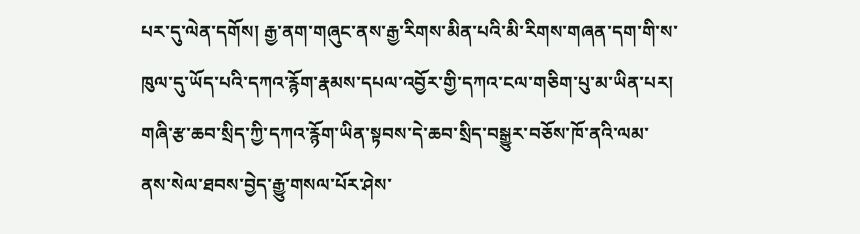པར་དུ་ལེན་དགོས། རྒྱ་ནག་གཞུང་ནས་རྒྱ་རིགས་མིན་པའི་མི་རིགས་གཞན་དག་གི་ས་ཁུལ་དུ་ཡོད་པའི་དཀའ་རྙོག་རྣམས་དཔལ་འབྱོར་གྱི་དཀའ་ངལ་གཅིག་པུ་མ་ཡིན་པར། གཞི་རྩ་ཆབ་སྲིད་ཀྱི་དཀའ་རྙོག་ཡིན་སྟབས་དེ་ཆབ་སྲིད་བསྒྱུར་བཅོས་ཁོ་ནའི་ལམ་ནས་སེལ་ཐབས་བྱེད་རྒྱུ་གསལ་པོར་ཤེས་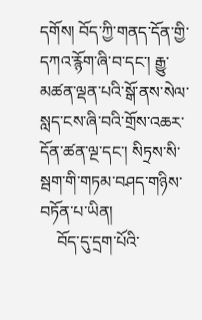དགོས། བོད་ཀྱི་གནད་དོན་གྱི་དཀའ་རྙོག་ཞི་བ་དང་། རྒྱུ་མཚན་ལྡན་པའི་སྒོ་ནས་སེལ་སླད་ངས་ཞི་བའི་གྲོས་འཆར་དོན་ཚན་ལྔ་དང་། སིཏྲས་སི་སྦག་གི་གཏམ་བཤད་གཉིས་བཏོན་པ་ཡིན།
    བོད་དུ་དྲག་པོའི་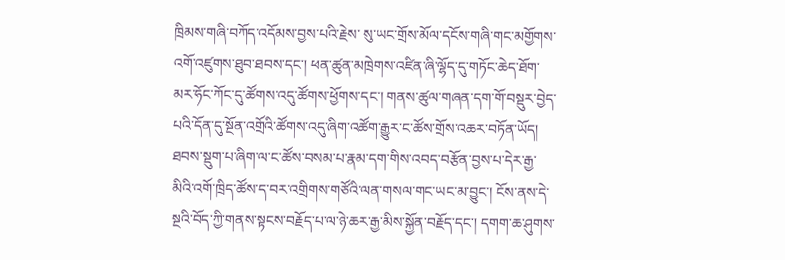ཁྲིམས་གཞི་བཀོད་འདོམས་བྱས་པའི་རྗེས་ སུ་ཡང་གྲོས་མོལ་དངོས་གཞི་གང་མགྱོགས་འགོ་འཛུགས་ཐུབ་ཐབས་དང་། ཕན་ཚུན་མཁྲེགས་འཛིན་ཞི་ལྷོད་དུ་གཏོང་ཆེད་ཐོག་མར་ཧོང་ཀོང་དུ་ཚོགས་འདུ་ཚོགས་ཕྱོགས་དང་། གནས་ཚུལ་གཞན་དག་གོ་བསྡུར་བྱེད་པའི་དོན་དུ་སྔོན་འགྲོའི་ཚོགས་འདུ་ཞིག་འཚོག་རྒྱུར་ང་ཚོས་གྲོས་འཆར་བཏོན་ཡོད། ཐབས་སྡུག་པ་ཞིག་ལ་ང་ཚོས་བསམ་པ་རྣམ་དག་གིས་འབད་བརྩོན་བྱས་པ་དེར་རྒྱ་མིའི་འགོ་ཁྲིད་ཚོས་ད་བར་འགྲིགས་གཙོའི་ལན་གསལ་གང་ཡང་མ་བྱུང་། ངོས་ནས་དེ་སྔའི་བོད་ཀྱི་གནས་སྟངས་བརྗོད་པ་ལ་ཉེ་ཆར་རྒྱ་མིས་སྐྱོན་བརྗོད་དང་། དགག་ཆ་ཤུགས་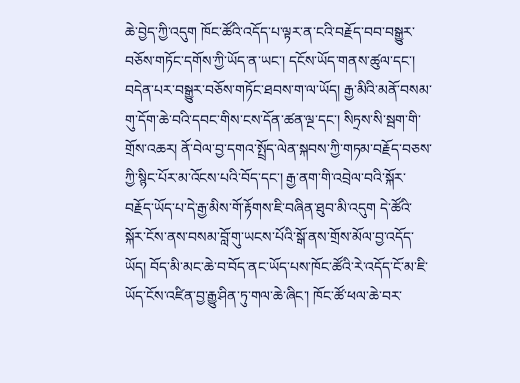ཆེ་བྱེད་ཀྱི་འདུག ཁོང་ཚོའི་འདོད་པ་ལྟར་ན་ངའི་བརྗོད་བབ་བསྒྱུར་བཅོས་གཏོང་དགོས་ཀྱི་ཡོད་ན་ཡང་། དངོས་ཡོད་གནས་ཚུལ་དང་། བདེན་པར་བསྒྱུར་བཅོས་གཏོང་ཐབས་ག་ལ་ཡོད། རྒྱ་མིའི་མནོ་བསམ་གུ་དོག་ཆེ་བའི་དབང་གིས་ངས་དོན་ཚན་ལྔ་དང་། སིཏྲས་སི་སྦག་གི་གྲོས་འཆར། ནོ་བེལ་བྱ་དགའ་སྤྲོད་ལེན་སྐབས་ཀྱི་གཏམ་བརྗོད་བཅས་ཀྱི་སྙིང་པོར་མ་འོངས་པའི་བོད་དང་། རྒྱ་ནག་གི་འབྲེལ་བའི་སྐོར་བརྗོད་ཡོད་པ་དེ་རྒྱ་མིས་གོ་རྟོགས་ཇི་བཞིན་ཐུབ་མི་འདུག དེ་ཚོའི་སྐོར་ངོས་ནས་བསམ་བློ་གུ་ཡངས་པོའི་སྒོ་ནས་གྲོས་མོལ་བྱ་འདོད་ཡོད། བོད་མི་མང་ཆེ་བ་བོད་ནང་ཡོད་པས་ཁོང་ཚོའི་རེ་འདོད་ངོ་མ་ཇི་ཡོད་ངོས་འཛིན་བྱ་རྒྱུ་ཤིན་ཏུ་གལ་ཆེ་ཞིང་། ཁོང་ཚོ་ཕལ་ཆེ་བར་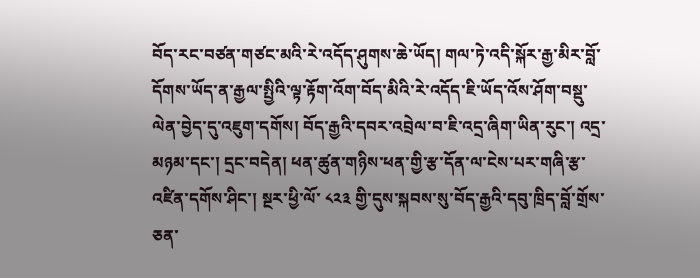བོད་རང་བཙན་གཙང་མའི་རེ་འདོད་ཤུགས་ཆེ་ཡོད། གལ་ཏེ་འདི་སྐོར་རྒྱ་མིར་བློ་དོགས་ཡོད་ན་རྒྱལ་སྤྱིའི་ལྟ་རྟོག་འོག་བོད་མིའི་རེ་འདོད་ཇི་ཡོད་འོས་ཤོག་བསྡུ་ལེན་བྱེད་དུ་འཇུག་དགོས། བོད་རྒྱའི་དབར་འབྲེལ་བ་ཇི་འདྲ་ཞིག་ཡིན་རུང་། འདྲ་མཉམ་དང་། དྲང་བདེན། ཕན་ཚུན་གཉིས་ཕན་གྱི་རྩ་དོན་ལ་ངེས་པར་གཞི་རྩ་འཛིན་དགོས་ཤིང་། སྔར་ཕྱི་ལོ་ ༨༢༣ གྱི་དུས་སྐབས་སུ་བོད་རྒྱའི་དབུ་ཁྲིད་བློ་གྲོས་ཅན་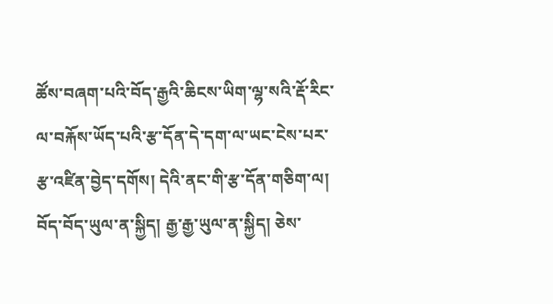ཚོས་བཞག་པའི་བོད་རྒྱའི་ཆིངས་ཡིག་ལྷ་སའི་རྡོ་རིང་ལ་བརྐོས་ཡོད་པའི་རྩ་དོན་དེ་དག་ལ་ཡང་ངེས་པར་རྩ་འཛིན་བྱེད་དགོས། དེའི་ནང་གི་རྩ་དོན་གཅིག་ལ། བོད་བོད་ཡུལ་ན་སྐྱིད། རྒྱ་རྒྱ་ཡུལ་ན་སྐྱིད། ཅེས་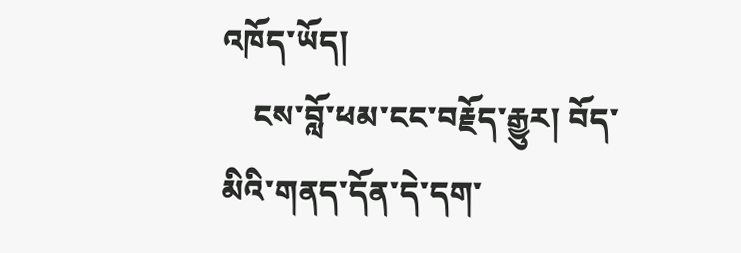འཁོད་ཡོད།
    ངས་བློ་ཕམ་ངང་བརྗོད་རྒྱུར། བོད་མིའི་གནད་དོན་དེ་དག་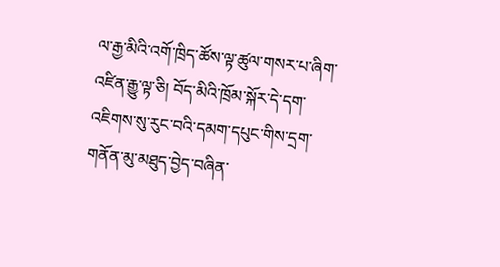ལ་རྒྱ་མིའི་འགོ་ཁྲིད་ཚོས་ལྟ་ཚུལ་གསར་པ་ཞིག་འཛིན་རྒྱུ་ལྟ་ཅི། བོད་མིའི་ཁྲོམ་སྐོར་དེ་དག་འཇིགས་སུ་རུང་བའི་དམག་དཔུང་གིས་དྲག་གནོན་མུ་མཐུད་བྱེད་བཞིན་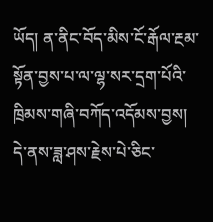ཡོད། ན་ནིང་བོད་མིས་ངོ་རྒོལ་རྔམ་སྟོན་བྱས་པ་ལ་ལྷ་སར་དྲག་པོའི་ཁྲིམས་གཞི་བཀོད་འདོམས་བྱས། དེ་ནས་ཟླ་ཤས་རྗེས་པེ་ཅིང་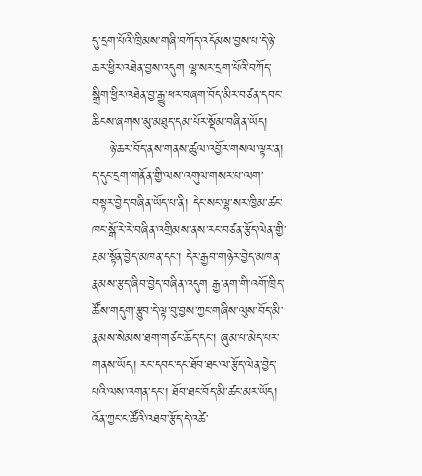དུ་དྲག་པོའི་ཁྲིམས་གཞི་བཀོད་འདོམས་བྱས་པ་དེ་ཉེ་ཆར་ཕྱིར་འཐེན་བྱས་འདུག ལྷ་སར་དྲག་པོའི་བཀོད་སྒྲིག་ཕྱིར་འཐེན་བྱ་རྒྱུ་ཕར་བཞག་བོད་མིར་བཙན་དབང་ཆིངས་ཞགས་མུ་མཐུད་དམ་པོར་སྡོམ་བཞིན་ཡོད།
    ཉེ་ཆར་བོད་ནས་གནས་ཚུལ་འབྱོར་གསལ་ལྟར་ན། ད་དུང་དྲག་གནོན་གྱི་ལས་འགུལ་གསར་པ་ལག་བསྟར་བྱེད་བཞིན་ཡོད་པ་ནི། དེང་སང་ལྷ་སར་ཁྱིམ་ཚང་ཁང་སྒོ་རེ་རེ་བཞིན་འགྲིམས་ནས་རང་བཙན་རྩོད་ལེན་གྱི་རྔམ་སྟོན་བྱེད་མཁན་དང་། དེར་རྒྱབ་གཉེར་བྱེད་མཁན་རྣམས་རྩད་ཞིབ་བྱེད་བཞིན་འདུག རྒྱ་ནག་གི་འགོ་ཁྲིད་ཚོས་གདུག་རྩུབ་དེ་ལྟ་བུ་བྱས་ཀྱང་གཞིས་ལུས་བོད་མི་རྣམས་སེམས་ཐག་གཙང་ཆོད་དང་། ཞུམ་པ་མེད་པར་གནས་ཡོད། རང་དབང་དང་ཐོབ་ཐང་ལ་རྩོད་ལེན་བྱེད་པའི་ལས་འགན་དང་། ཐོབ་ཐང་བོད་མི་ཚང་མར་ཡོད། འོན་ཀྱང་ང་ཚོའི་འཐབ་རྩོད་དེ་འཚེ་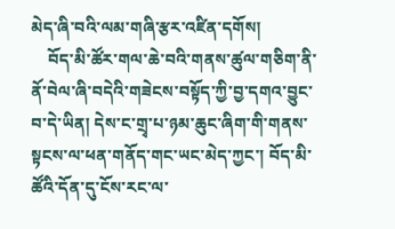མེད་ཞི་བའི་ལམ་གཞི་རྩར་འཛིན་དགོས།
    བོད་མི་ཚོར་གལ་ཆེ་བའི་གནས་ཚུལ་གཅིག་ནི་ནོ་བེལ་ཞི་བདེའི་གཟེངས་བསྟོད་ཀྱི་བྱ་དགའ་བྱུང་བ་དེ་ཡིན། དེས་ང་གྲྭ་པ་ཉམ་ཆུང་ཞིག་གི་གནས་སྟངས་ལ་ཕན་གནོད་གང་ཡང་མེད་ཀྱང་། བོད་མི་ཚོའི་དོན་དུ་ངོས་རང་ལ་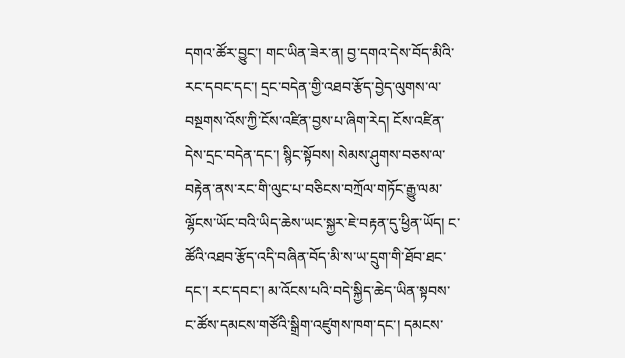དགའ་ཚོར་བྱུང་། གང་ཡིན་ཟེར་ན། བྱ་དགའ་དེས་བོད་མིའི་རང་དབང་དང་། དྲང་བདེན་གྱི་འཐབ་རྩོད་བྱེད་ལུགས་ལ་བསྔགས་འོས་ཀྱི་ངོས་འཛིན་བྱས་པ་ཞིག་རེད། ངོས་འཛིན་དེས་དྲང་བདེན་དང་། སྙིང་སྟོབས། སེམས་ཤུགས་བཅས་ལ་བརྟེན་ནས་རང་གི་ལུང་པ་བཅིངས་བཀྲོལ་གཏོང་རྒྱུ་ལམ་ལྷོངས་ཡོང་བའི་ཡིད་ཆེས་ཡང་སྐྱར་ཇེ་བརྟན་དུ་ཕྱིན་ཡོད། ང་ཚོའི་འཐབ་རྩོད་འདི་བཞིན་བོད་མི་ས་ཡ་དྲུག་གི་ཐོབ་ཐང་དང་། རང་དབང་། མ་འོངས་པའི་བདེ་སྐྱིད་ཆེད་ཡིན་སྟབས་ང་ཚོས་དམངས་གཙོའི་སྒྲིག་འཛུགས་ཁག་དང་། དམངས་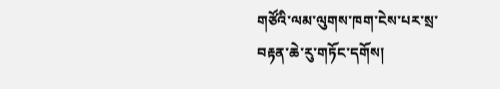གཙོའི་ལམ་ལུགས་ཁག་ངེས་པར་སྲ་བརྟན་ཆེ་རུ་གཏོང་དགོས།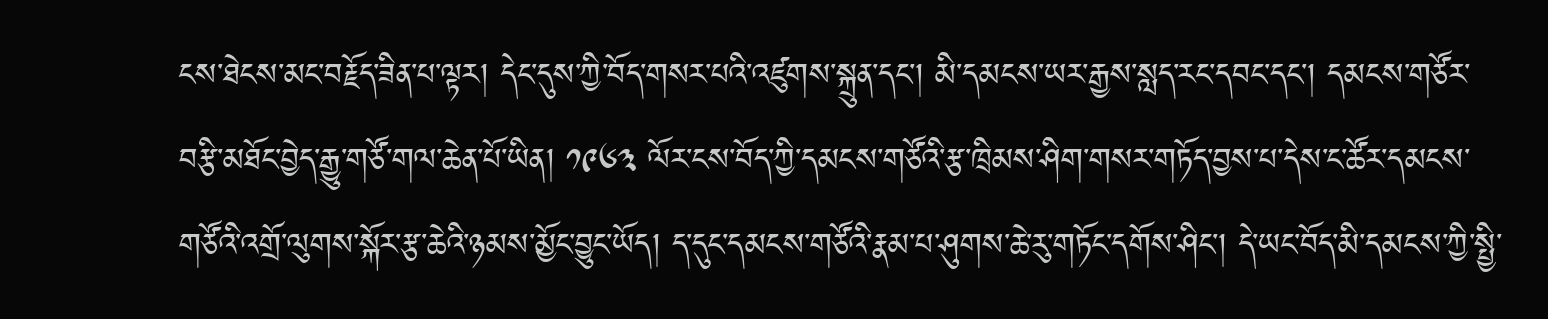ངས་ཐེངས་མང་བརྗོད་ཟིན་པ་ལྟར། དེང་དུས་ཀྱི་བོད་གསར་པའི་འཛུགས་སྐྲུན་དང་། མི་དམངས་ཡར་རྒྱས་སླད་རང་དབང་དང་། དམངས་གཙོར་བརྩི་མཐོང་བྱེད་རྒྱུ་གཙོ་གལ་ཆེན་པོ་ཡིན། ༡༩༦༣ ལོར་ངས་བོད་ཀྱི་དམངས་གཙོའི་རྩ་ཁྲིམས་ཤིག་གསར་གཏོད་བྱས་པ་དེས་ང་ཚོར་དམངས་གཙོའི་འགྲོ་ལུགས་སྐོར་རྩ་ཆེའི་ཉམས་མྱོང་བྱུང་ཡོད། ད་དུང་དམངས་གཙོའི་རྣམ་པ་ཤུགས་ཆེ་རུ་གཏོང་དགོས་ཤིང་། དེ་ཡང་བོད་མི་དམངས་ཀྱི་སྤྱི་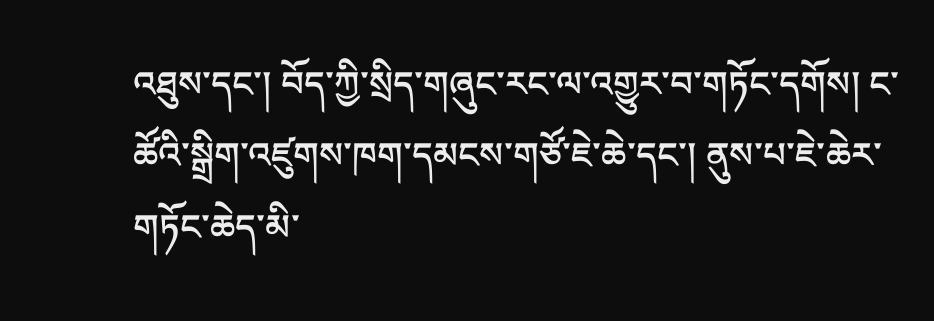འཐུས་དང་། བོད་ཀྱི་སྲིད་གཞུང་རང་ལ་འགྱུར་བ་གཏོང་དགོས། ང་ཚོའི་སྒྲིག་འཛུགས་ཁག་དམངས་གཙོ་ཇེ་ཆེ་དང་། ནུས་པ་ཇེ་ཆེར་གཏོང་ཆེད་མི་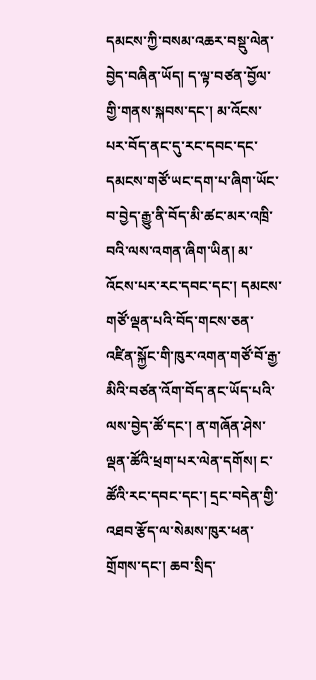དམངས་ཀྱི་བསམ་འཆར་བསྡུ་ལེན་བྱེད་བཞིན་ཡོད། ད་ལྟ་བཙན་བྱོལ་གྱི་གནས་སྐབས་དང་། མ་འོངས་པར་བོད་ནང་དུ་རང་དབང་དང་དམངས་གཙོ་ཡང་དག་པ་ཞིག་ཡོང་བ་བྱེད་རྒྱུ་ནི་བོད་མི་ཚང་མར་འཁྲི་བའི་ལས་འགན་ཞིག་ཡིན། མ་འོངས་པར་རང་དབང་དང་། དམངས་གཙོ་ལྡན་པའི་བོད་གངས་ཅན་འཛིན་སྐྱོང་གི་ཁུར་འགན་གཙོ་བོ་རྒྱ་མིའི་བཙན་འོག་བོད་ནང་ཡོད་པའི་ལས་བྱེད་ཚོ་དང་། ན་གཞོན་ཤེས་ལྡན་ཚོའི་ཕྲག་པར་ལེན་དགོས། ང་ཚོའི་རང་དབང་དང་། དྲང་བདེན་གྱི་འཐབ་རྩོད་ལ་སེམས་ཁུར་ཕན་གྲོགས་དང་། ཆབ་སྲིད་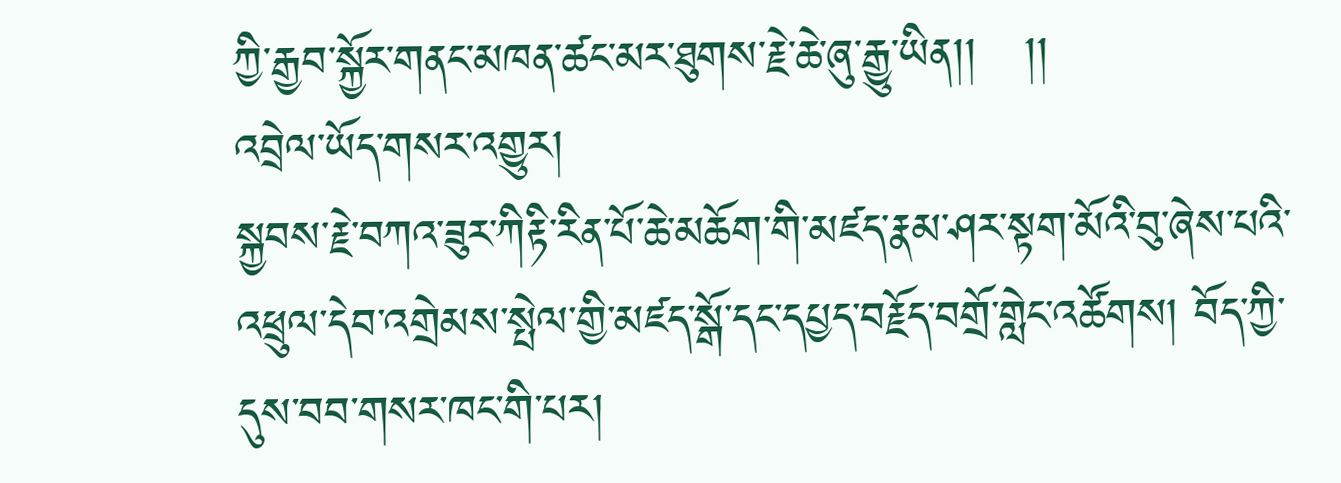ཀྱི་རྒྱབ་སྐྱོར་གནང་མཁན་ཚང་མར་ཐུགས་རྗེ་ཆེ་ཞུ་རྒྱུ་ཡིན།།   །།
འབྲེལ་ཡོད་གསར་འགྱུར།
སྐྱབས་རྗེ་བཀའ་ཟུར་ཀིརྟི་རིན་པོ་ཆེ་མཆོག་གི་མཛད་རྣམ་ཤར་སྟག་མོའི་བུ་ཞེས་པའི་འཕྲུལ་དེབ་འགྲེམས་སྤེལ་གྱི་མཛད་སྒོ་དང་དཔྱད་བརྗོད་བགྲོ་གླེང་འཚོགས། བོད་ཀྱི་དུས་བབ་གསར་ཁང་གི་པར།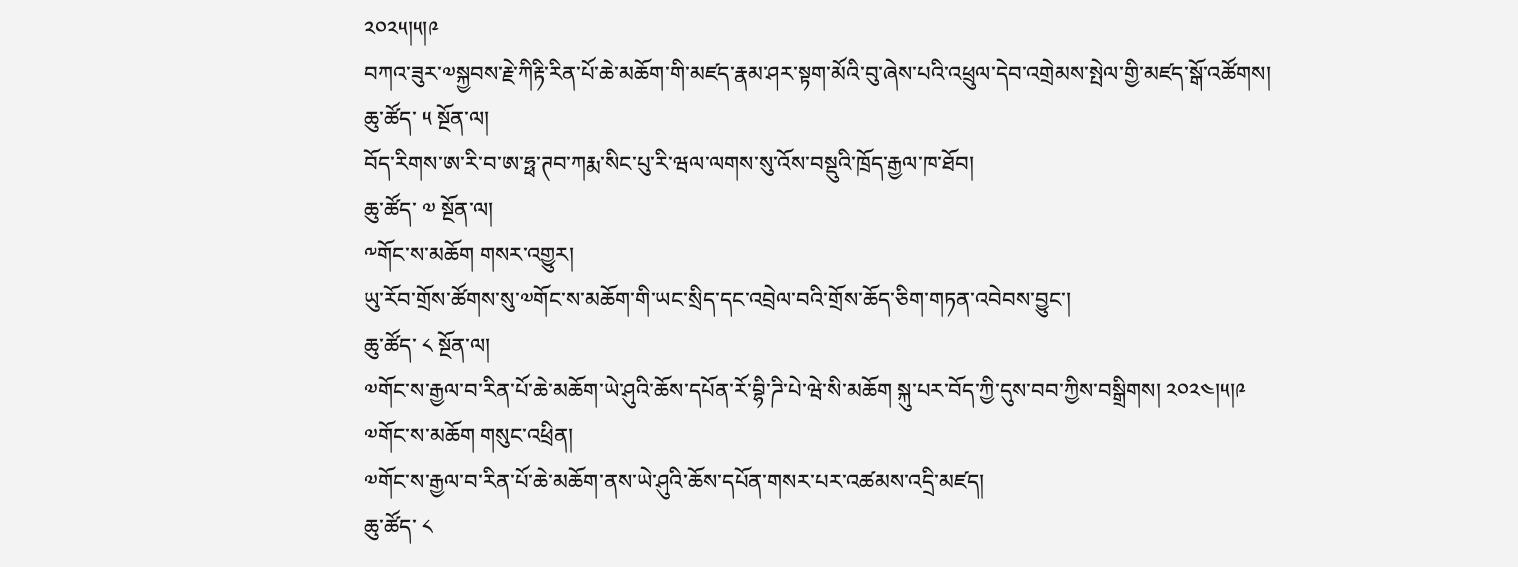༢༠༢༥།༥།༩
བཀའ་ཟུར་༧སྐྱབས་རྗེ་ཀིརྟི་རིན་པོ་ཆེ་མཆོག་གི་མཛད་རྣམ་ཤར་སྟག་མོའི་བུ་ཞེས་པའི་འཕྲུལ་དེབ་འགྲེམས་སྤེལ་གྱི་མཛད་སྒོ་འཚོགས།
ཆུ་ཚོད་ ༥ སྔོན་ལ།
བོད་རིགས་ཨ་རི་བ་ཨ་ཧྥ་ཊབ་ཀརྨ་སིང་པུ་རི་ཝལ་ལགས་སུ་འོས་བསྡུའི་ཁྲོད་རྒྱལ་ཁ་ཐོབ།
ཆུ་ཚོད་ ༧ སྔོན་ལ།
༸གོང་ས་མཆོག གསར་འགྱུར།
ཡུ་རོབ་གྲོས་ཚོགས་སུ་༧གོང་ས་མཆོག་གི་ཡང་སྲིད་དང་འབྲེལ་བའི་གྲོས་ཆོད་ཅིག་གཏན་འབེབས་བྱུང་།
ཆུ་ཚོད་ ༨ སྔོན་ལ།
༧གོང་ས་རྒྱལ་བ་རིན་པོ་ཆེ་མཆོག་ཡེ་ཤུའི་ཆོས་དཔོན་རོ་བྷི་ཌི་པེ་ཝེ་སི་མཆོག སྐུ་པར་བོད་ཀྱི་དུས་བབ་ཀྱིས་བསྒྲིགས། ༢༠༢༤།༥།༩
༧གོང་ས་མཆོག གསུང་འཕྲིན།
༧གོང་ས་རྒྱལ་བ་རིན་པོ་ཆེ་མཆོག་ནས་ཡེ་ཤུའི་ཆོས་དཔོན་གསར་པར་འཚམས་འདྲི་མཛད།
ཆུ་ཚོད་ ༨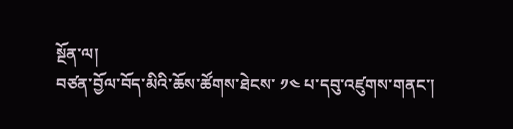སྔོན་ལ།
བཙན་བྱོལ་བོད་མིའི་ཆོས་ཚོགས་ཐེངས་ ༡༤ པ་དབུ་འཛུགས་གནང་།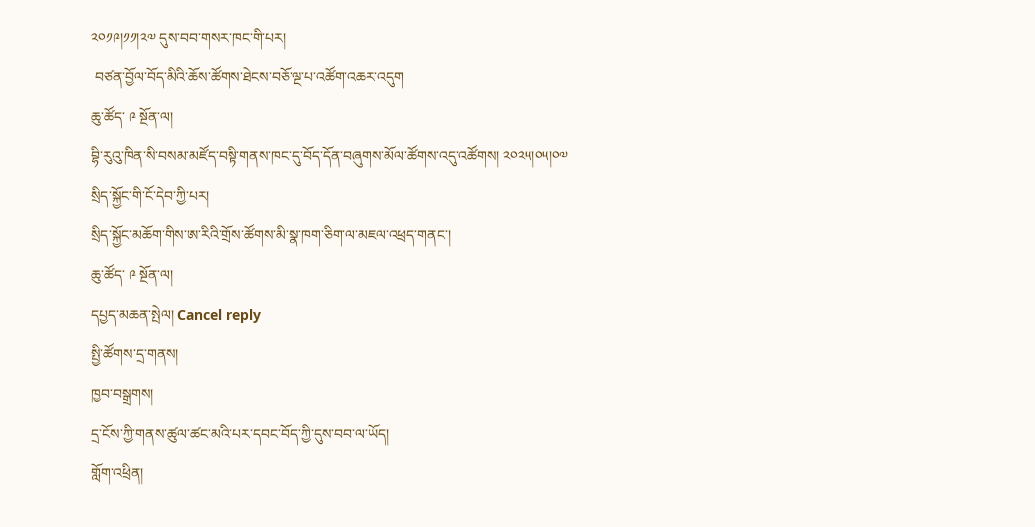༢༠༡༩།༡༡།༢༧ དུས་བབ་གསར་ཁང་གི་པར།
 བཙན་བྱོལ་བོད་མིའི་ཆོས་ཚོགས་ཐེངས་བཅོ་ལྔ་པ་འཚོག་འཆར་འདུག
ཆུ་ཚོད་ ༩ སྔོན་ལ།
བྷི་རུའུ་ཁིན་སི་བསམ་མཛོད་བསྟི་གནས་ཁང་དུ་བོད་དོན་བཞུགས་མོལ་ཚོགས་འདུ་འཚོགས། ༢༠༢༥།༠༥།༠༧ སྲིད་སྐྱོང་གི་ངོ་དེབ་ཀྱི་པར།
སྲིད་སྐྱོང་མཆོག་གིས་ཨ་རིའི་གྲོས་ཚོགས་མི་སྣ་ཁག་ཅིག་ལ་མཇལ་འཕྲད་གནང་།
ཆུ་ཚོད་ ༩ སྔོན་ལ།
དཔྱད་མཆན་སྤེལ། Cancel reply
སྤྱི་ཚོགས་དྲ་གནས།
ཁྱབ་བསྒྲགས།
དྲ་ངོས་ཀྱི་གནས་ཚུལ་ཚང་མའི་པར་དབང་བོད་ཀྱི་དུས་བབ་ལ་ཡོད།
གློག་འཕྲིན།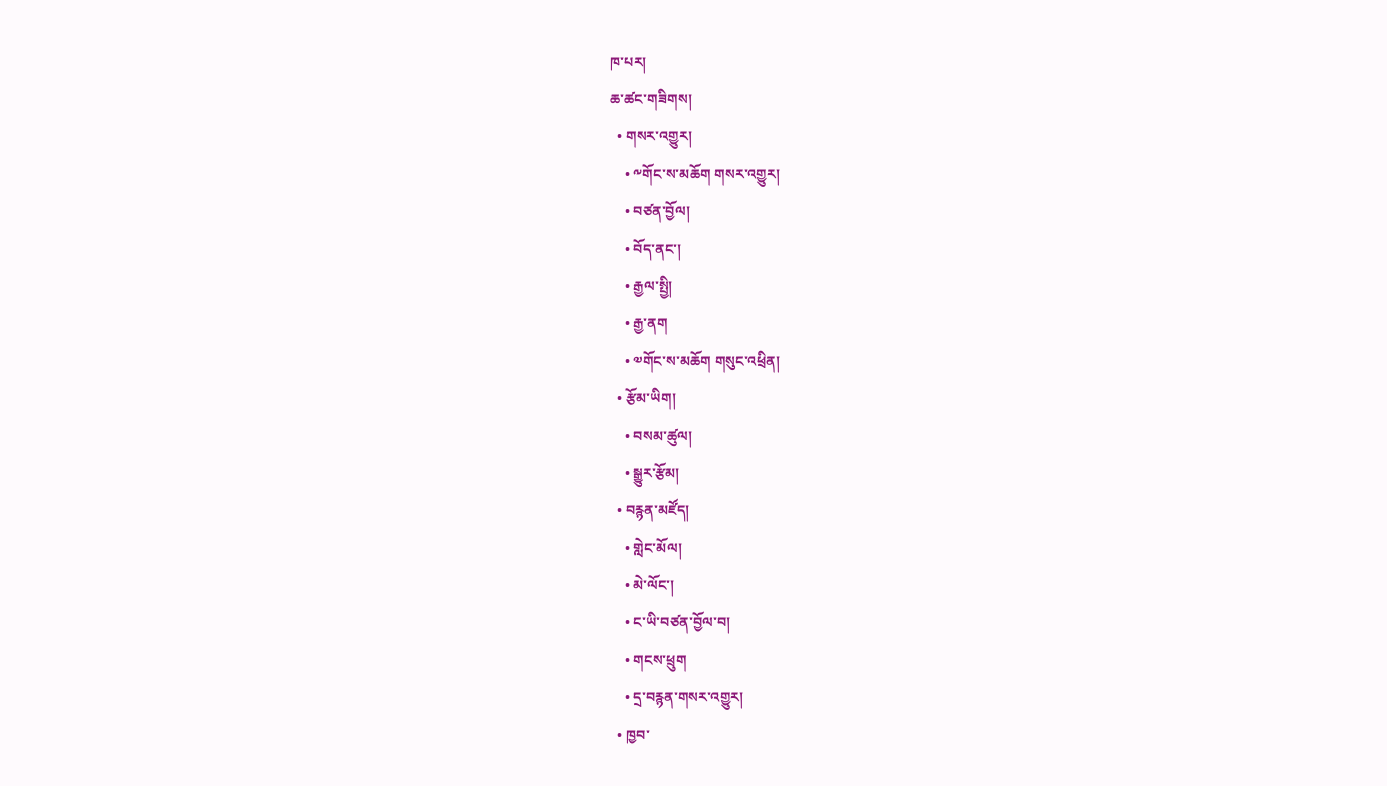ཁ་པར།
ཆ་ཚང་གཟིགས།
  • གསར་འགྱུར།
    • ༸གོང་ས་མཆོག གསར་འགྱུར།
    • བཙན་བྱོལ།
    • བོད་ནང་།
    • རྒྱལ་སྤྱི།
    • རྒྱ་ནག
    • ༧གོང་ས་མཆོག གསུང་འཕྲིན།
  • རྩོམ་ཡིག།
    • བསམ་ཚུལ།
    • སྒྱུར་རྩོམ།
  • བརྙན་མཛོད།
    • གླེང་མོལ།
    • མེ་ལོང་།
    • ང་ཡི་བཙན་བྱོལ་བ།
    • གངས་ཕྲུག
    • དྲ་བརྙན་གསར་འགྱུར།
  • ཁྱབ་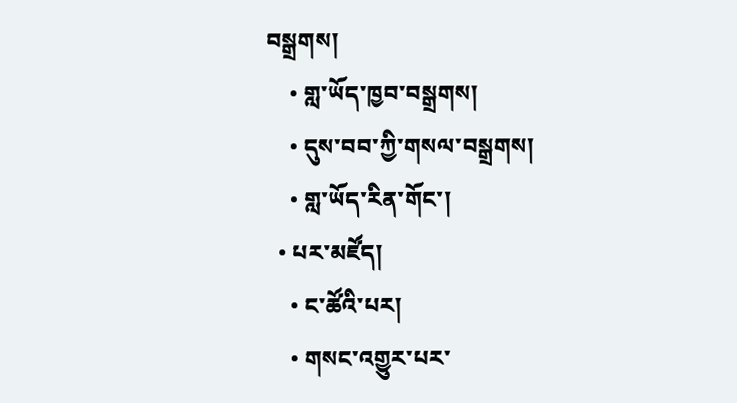བསྒྲགས།
    • གླ་ཡོད་ཁྱབ་བསྒྲགས།
    • དུས་བབ་ཀྱི་གསལ་བསྒྲགས།
    • གླ་ཡོད་རིན་གོང་།
  • པར་མཛོད།
    • ང་ཚོའི་པར།
    • གསང་འགྱུར་པར་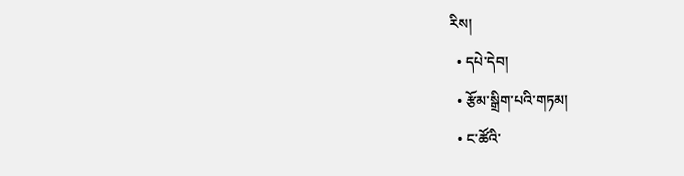རིས།
  • དཔེ་དེབ།
  • རྩོམ་སྒྲིག་པའི་གཏམ།
  • ང་ཚོའི་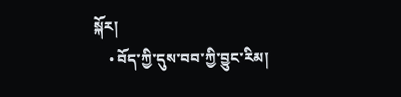སྐོར།
    • བོད་ཀྱི་དུས་བབ་ཀྱི་བྱུང་རིམ།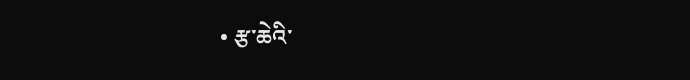• རྩ་ཆེའི་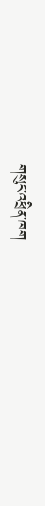གསུང་འཕྲིན་ཁག